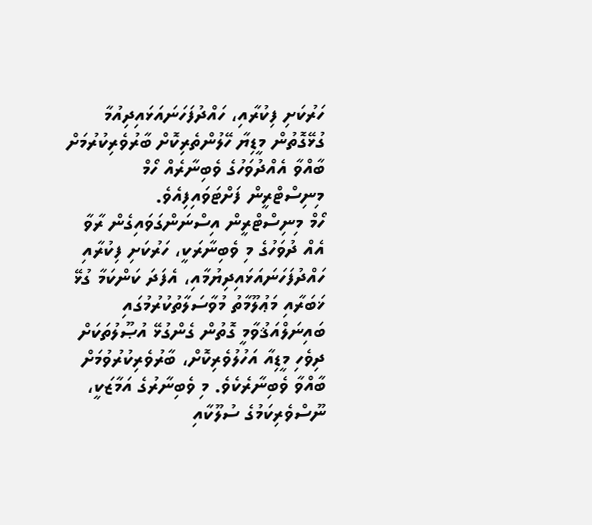ހަރުކަށި ފިކުރާއި، ހައްދުފަހަނައަޅައިދިއުމާ ގުޅޭގޮތުން މީޑިޔާ ހޭލުންތެރިކޮށް ބާރުވެރިކުރުމަށް ބާއްވާ އެއްދުވަހުގެ ވެބިނާރެއް ހޯމް މިނިސްޓްރީން ފަށްޓަވައިފިއެވެ.
ހޯމް މިނިސްޓްރީން އިސްނަންގަވައިގެން ރާވާ އެއް ދުވަހުގެ މި ވެބިނާރަކީ، ހަރުކަށި ފިކުރާއި ހައްދުފަހަނައަޅައިދިޔުމާއި، އެފަދަ ކަންކަމާ ގުޅޭ ޚަބަރާއި މަޢުލޫމާތު މުވާސަލާތުކުރުމުގައި ބައިނަލްއަޤުވާމީ ގޮތުން ގެންގުޅޭ އުޞޫލުތަކަށް ދިވެހި މީޑިއާ އަހުލުވެރިކޮށް، ބާރުވެރިކުރުވުމަށް ބާއްވާ ވެބިނާރެކެވެ. މި ވެބިނާރުގެ އަމާޒަކީ، ނޫސްވެރިކަމުގެ ސުލޫކާއި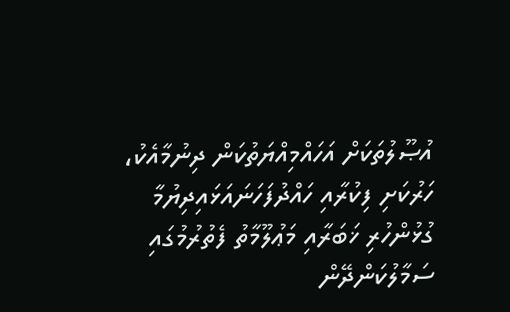އުޞޫލުތަކަށް އަހައްމިއްޔަތުކަން ދިނުމާއެކު، ހަރުކަށި ފިކުރާއި ހައްދުފަހަނައަޅައިދިޔުމާ ގުޅުންހުރި ޚަބަރާއި މަޢުލޫމާތު ފެތުރުމުގައި ސަމާލުކަންދޭން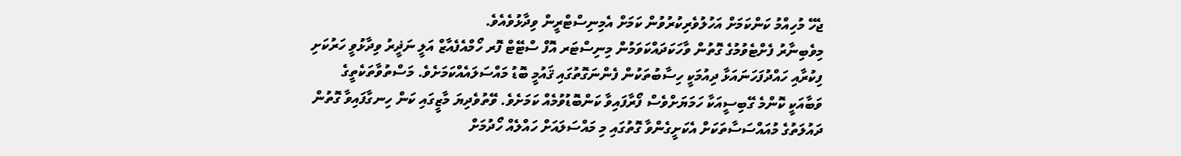ޖެހޭ މުހިއްމު ކަންކަމަށް އަހުލުވެރިކުރުވުން ކަމަށް އެމިނިސްޓްރީން ވިދާޅުވެއެވެ.
މިވެބިނާރު ފެށްޓެވުމުގެ ގޮތުން ވާހަކަދައްކަވަމުން މިނިސްޓަރ އޮފް ސްޓޭޓް ފޮރ ހޯމްއެފެއާޒް އަލީ ނަޛީރު ވިދާޅުވީ ހަރުކަށި ފިކުރާއި ހައްދުފަހަނައަޅާ ދިއުމަކީ ހިސާބުތަކުން ފެންނަގޮތުގައި ޤައުމީ ބޮޑު މައްސަލައެއްކަމަށެވެ. މަސްތުވާތަކެތީގެ ވަބާއަކީ ކޮންމެ ގޭބިސީއަކާ ހަމަޔަށްވެސް ފޯރާފައިވާ ކަންބޮޑުވުމެއް ކަމަށެވެ. ވޭތުވެދިޔަ މާޒީގައި ކަން ހިނގާފައިވާ ގޮތުން ދައުލަތުގެ މުއައްސަސާތަކަށް އެކަށީގެންވާ ގޮތުގައި މި މައްސަލައަށް ހައްލެއް ހޯދުމަށް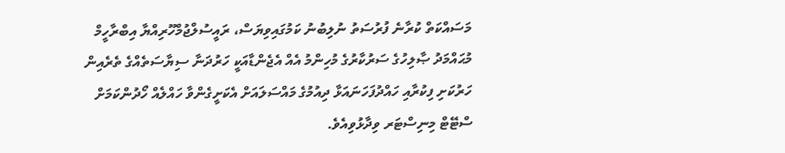މަސައްކަތް ކުރާނެ ފުރުސަތު ނުލިބުނު ކަމުގައިވިޔަސް، ރައީސުލްޖުމްހޫރިއްޔާ އިބްރާހީމް މުޙައްމަދު ޞާލިހުގެ ސަރުކާރުގެ މުހިންމު އެއް އެޖެންޑާއަކީ ހަރުދަނާ ސިޔާސަތެއްގެ ތެރެއިން ހަރުކަށި ފިކުރާއި ހައްދުފަހަނައަޅާ ދިއުމުގެ މައްސަލައަށް އެކަށީގެންވާ ހައްލެއް ހޯދުންކަމަށް ސްޓޭޓް މިނިސްޓަރ ވިދާޅުވިއެވެ.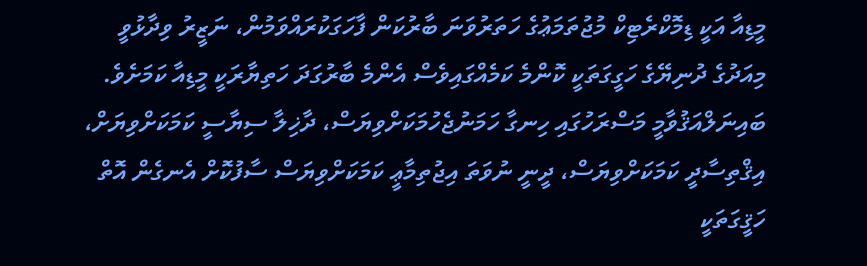މީޑިއާ އަކީ ޑިމޮކްރެޓިކް މުޖުތަމަޢުގެ ހަތަރުވަނަ ބާރުކަން ފާހަގަކުރައްވަމުން، ނަޒީރު ވިދާޅުވީ މިއަދުގެ ދުނިޔޭގެ ހަގީގަތަކީ ކޮންމެ ކަމެއްގައިވެސް އެންމެ ބާރުގަދަ ހަތިޔާރަކީ މީޑިއާ ކަމަށެވެ. ބައިނަލްއަޤުވާމީ މަސްރަހުގައި ހިނގާ ހަމަނުޖެހުމަކަށްވިޔަސް، ދާޚިލާ ސިޔާސީ ކަމަކަށްވިޔަށް، އިޤްތިސާދީ ކަމަކަށްވިޔަސް، ދީނީ ނުވަތަ އިޖުތިމާޢީ ކަމަކަށްވިޔަސް ސާފުކޮށް އެނގެން އޮތް ހަޤީގަތަކީ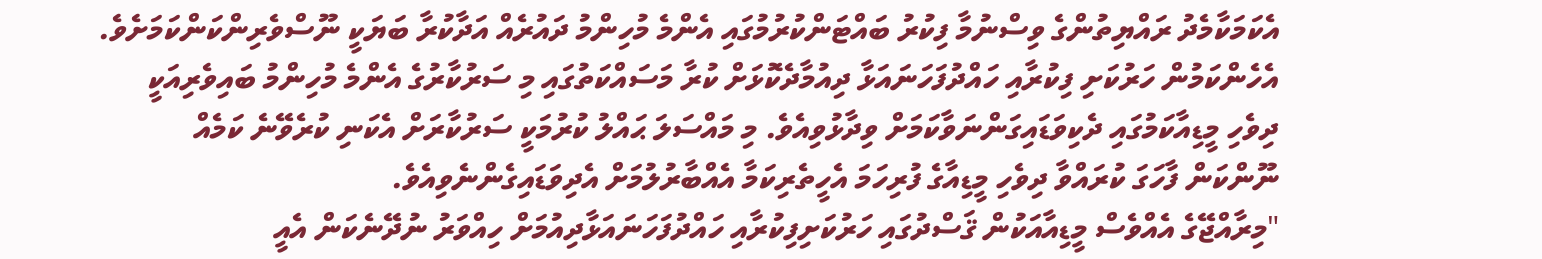އެކަމަކާމެދު ރައްޔިތުންގެ ވިސްނުމާ ފިކުރު ބައްޓަންކުރުމުގައި އެންމެ މުހިންމު ދައުރެއް އަދާކުރާ ބަޔަކީ ނޫސްވެރިންކަންކަމަށެވެ. އެހެންކަމުން ހަރުކަށި ފިކުރާއި ހައްދުފަހަނައަޅާ ދިއުމާދެކޮޅަށް ކުރާ މަސައްކަތުގައި މި ސަރުކާރުގެ އެންމެ މުހިންމު ބައިވެރިއަކީ ދިވެހި މީޑިއާކަމުގައި ދެކިވަޑައިގަންނަވާކަމަށް ވިދާޅުވިއެވެ. މި މައްސަލަ ޙައްލު ކުރުމަކީ ސަރުކާރަށް އެކަނި ކުރެވޭނެ ކަމެއް ނޫންކަން ފާހަގަ ކުރައްވާ ދިވެހި މީޑިއާގެ ފުރިހަމަ އެހީތެރިކަމާ އެއްބާރުލުމަށް އެދިވަޑައިގެންނެވިއެވެ.
"މިރާއްޖޭގެ އެއްވެސް މީޑިއާއަކުން ޤަސްދުގައި ހަރުކަށިފިކުރާއި ހައްދުފަހަނައަޅާދިއުމަށް ހިއްވަރު ނުދޭނެކަން އެއީ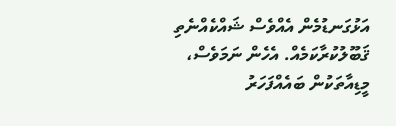އަޅުގަނޑުމެން އެއްވެސް ޝައްކެއްނެތި ޤަބޫލުކުރާކަމެއް. އެހެން ނަމަވެސް، މީޑިއާތަކުން ބައެއްފަހަރު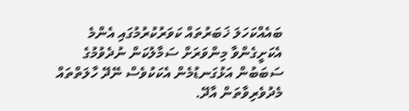ބައެއްކަހަލަ ޚަބަރުތައް ކަވަރުކުރުމުގައި އެންމެ އެކަށީގެންވާ މިންވަރަށް ސަމާލުކަން ނުދެވުމުގެ ސަބަބުން އަޅުގަނޑުމެން އެކަކުވެސް ނޭދޭ ހާލަތްތައް މެދުވެރިވާތަން އާދޭ.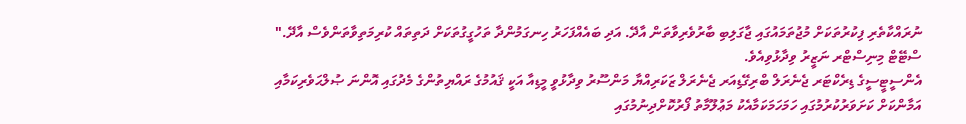ނުރައްކާތެރި ފިކުރުތަކަށް މުޖުތަމައުގައި ޖާގަލިބި ބާރުވެރިވާތަން އާދޭ. އަދި ބައެއްފަހަރު ހިނގަމުންދާ ތަހުގީގުތަކަށް ދަތިތައް ކުރިމަތިވާތަންވެސް އާދޭ." ސްޓޭޓް މިނިސްޓްރ ނަޒީރު ވިދާޅުވިއެވެ.
އެންސީޓީސީގެ ޑިރެކްޓަރ ޖެނެރަލް ބްރިގޭޑިއަރ ޖެނެރަލް ޒަކަރިއްޔާ މަންސޫރު ވިދާޅުވީ މީޑިއާ އަކީ ޤައުމުގެ ރައްޔިތުންގެ މެދުގައި އޮންނަ ޞުލްޙަވެރިކަމާއި އަމާންކަށް ކަށަވަރުކުރުމުގައި ހަމަހަމަކަމާއެކު މަޢުލޫމާތު ފޯރުކޮށްދިނުމުގައި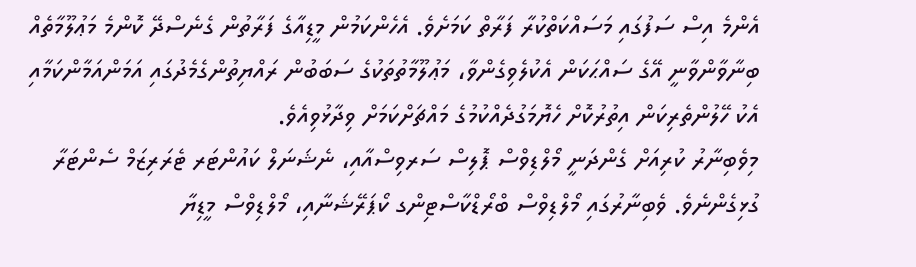އެންމެ އިސް ސަފުގައި މަސައްކަތްކުރާ ފަރާތް ކަމަށެވެ. އެހެންކަމުން މީޑިއާގެ ފަރާތުން ގެނެސްދޭ ކޮންމެ މަޢުލޫމާތެއް ބިނާވާންވާނީ އޭގެ ސައްޙަކަން އެކުލެވިގެންވާ، މަޢުލޫމާތުތަކުގެ ސަބަބުން ރައްޔިތުންގެމެދުގައި އަމަންއަމާންކަމާއި އެކު ހޭލުންތެރިކަން އިތުރުކޮށް ހެޔޮމަގުދެއްކުމުގެ މައްޗަށްކަމަށް ވިދާޅުވިއެވެ.
މިވެބިނާރު ކުރިއަށް ގެންދަނީ މޯލްޑިވްސް ޕޮލިސް ސަރވިސްއާއި، ނެޝަނަލް ކައުންޓަރ ޓެރަރިޒަމް ސެންޓަރާ ގުޅިގެންނެވެ. ވެބިނާރުގައި މޯލްޑިވްސް ބްރޯޑްކާސްޓިންގ ކޯޕަރޭޝަނާއި، މޯލްޑިވްސް މީޑިޔާ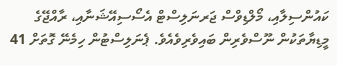ކައުންސިލާއި، މޯލްޑިވްސް ޖަރނަލިސްޓް އެސޯސިއޭޝަނާއި، ރާއްޖޭގެ މީޑިޔާތަކުން ނޫސްވެރިން ބައިވެރިވެއެވެ. ޕެނަލިސްޓުން ހިމެނޭ ގޮތަށް 41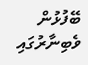ބޭފުޅުން ވެބިނާރުގައި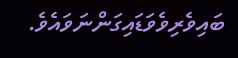ބައިވެރިވެވަޑައިގަންނަވައެވެ.